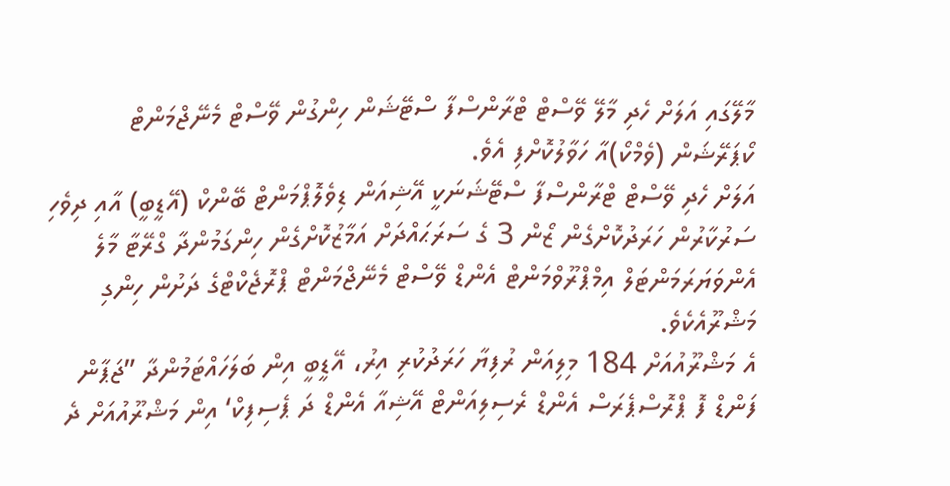މާލޭގައި އަލަށް ހެދި މާލޭ ވޭސްޓް ޓްރާންސްފާ ސްޓޭޝަން ހިންގުން ވޭސްޓް މެނޭޖްމަންޓް ކޯޕަރޭޝަން (ވެމްކޯ)އާ ހަވާލުކޮށްފި އެވެ.
އަލަށް ހެދި ވޭސްޓް ޓްރާންސްފާ ސްޓޭޝަނަކީ އޭޝިއަން ޑިވެލޮޕްމަންޓް ބޭންކް (އޭޑީބީ) އާއި ދިވެހި ސަރުކާރުން ހަރަދުކޮށްގެން ޒޯން 3 ގެ ސަރަޙައްދަށް އަމާޒުކޮށްގެން ހިންގަމުންދާ ގްރޭޓާ މާލެ އެންވަޔަރަމަންޓަލް އިމްޕްރޫވްމަންޓް އެންޑް ވޭސްޓް މެނޭޖްމަންޓް ޕްރޮޖެކްޓްގެ ދަށުން ހިންގި މަޝްރޫއެކެވެ.
އެ މަޝްރޫއުއަށް 184 މިލިއަން ރުފިޔާ ހަރަދުކުރި އިރު، އޭޑީބީ އިން ބަލަހައްޓަމުންދާ ”ޖަޕާން ފަންޑް ފޮ ޕްރޮސްޕެރަސް އެންޑް ރެސިލިއަންޓް އޭޝިއާ އެންޑް ދަ ޕެސިފިކް‘ އިން މަޝްރޫއުއަށް ދެ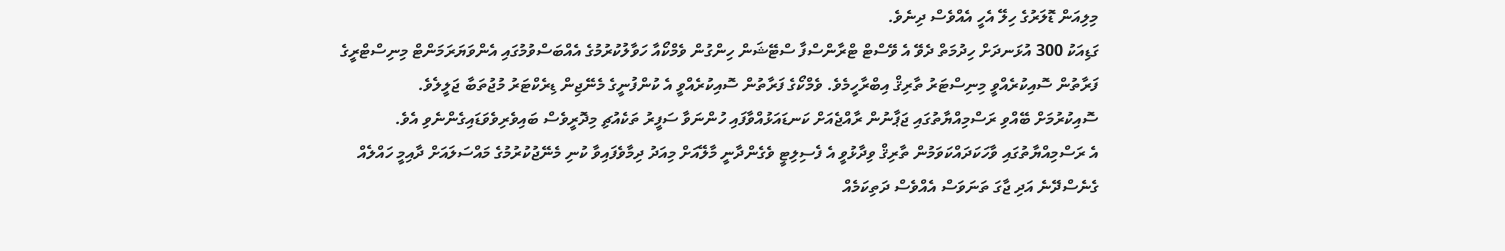މިލިއަން ޑޮލަރުގެ ހިލޭ އެހީ އެއްވެސް ދިނެވެ.
ގަޑިއަކު 300 އުޅަނދަށް ހިދުމަތް ދެވޭ އެ ވޭސްޓް ޓްރާންސްފާ ސްޓޭޝަން ހިންގުން ވެމްކޯއާ ހަވާލުކުރުމުގެ އެއްބަސްވުމުގައި އެންވަޔަރަމަންޓް މިނިސްޓްރީގެ ފަރާތުން ސޮއިކުރެއްވީ މިނިސްޓަރު ތާރިޤް އިބްރާހީމެވެ. ވެމްކޯގެ ފަރާތުން ސޮއިކުރެއްވީ އެ ކުންފުނީގެ މެނޭޖިން ޑިރެކްޓަރު މުޖުތަބާ ޖަލީލެވެ.
ސޮއިކުރުމަށް ބޭއްވި ރަސްމިއްޔާތުގައި ޖަޕާނުން ރާއްޖެއަށް ކަނޑައަޅުއްވާފައި ހުންނަވާ ސަފީރު ތަކެއުޗި މިދޮރީވެސް ބައިވެރިވެވަޑައިގެންނެވި އެވެ.
އެ ރަސްމިއްޔާތުގައި ވާހަކަދައްކަވަމުން ތާރިޤް ވިދާޅުވީ އެ ފެސިލިޓީ ވެގެންދާނީ މާލޭއަށް މިއަދު ދިމާވެފައިވާ ކުނި މެނޭޖުކުރުމުގެ މައްސަލައަށް ދާއިމީ ހައްލެއް ގެނެސްދޭނެ އަދި ޖާގަ ތަނަވަސް އެއްވެސް ދަތިކަމެއް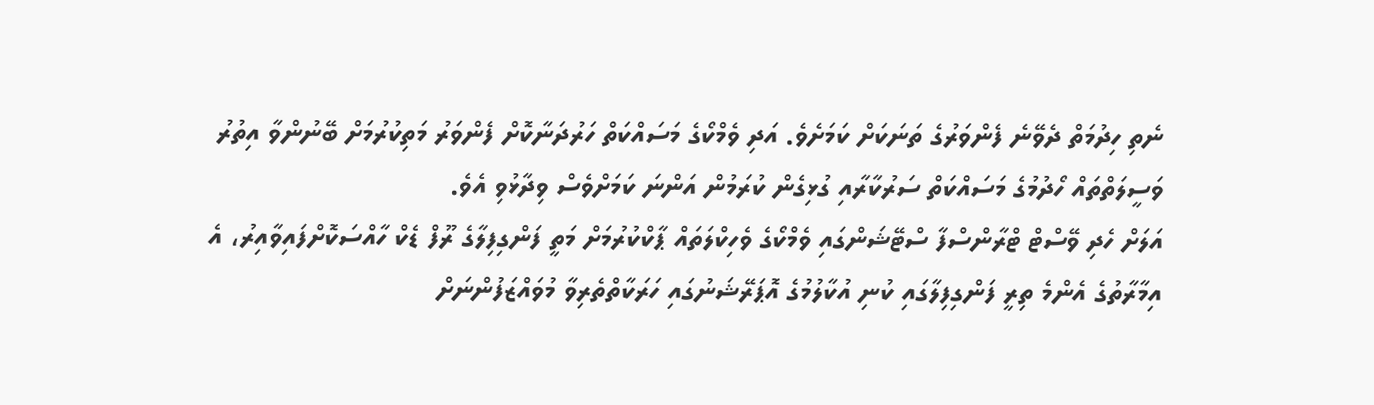ނެތި ހިދުމަތް ދެވޭނެ ފެންވަރުގެ ތަނަކަށް ކަމަށެވެ. އަދި ވެމްކޯގެ މަސައްކަތް ހަރުދަނާކޮށް ފެންވަރު މަތިކުރުމަށް ބޭނުންވާ އިތުރު ވަސީލަތްތައް ހޯދުމުގެ މަސައްކަތް ސަރުކާރާއި ގުޅިގެން ކުރަމުން އަންނަ ކަމަށްވެސް ވިދާޅުވި އެވެ.
އަލަށް ހެދި ވޭސްޓް ޓްރާންސްފާ ސްޓޭޝަންގައި ވެމްކޯގެ ވެހިކްލަތައް ޕާކްކުރުމަށް މަތީ ފަންގިފިލާގެ ރޫފް ޑެކް ހާއްސަކޮށްފައިވާއިރު، އެ އިމާރާތުގެ އެންމެ ތިރީ ފަންގިފިލާގައި ކުނި އުކާލުމުގެ އޮޕަރޭޝަނުގައި ހަރަކާތްތެރިވާ މުވައްޒަފުންނަށް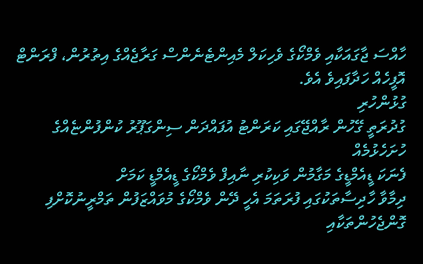ހާއްސަ ޖާގައަކާއި ވެމްކޯގެ ވެހިކަލް މެއިންޓެނެންސް ގަރާޖެއްގެ އިތުރުން، ފްރަންޓް އޮފީހެއް ހަދާފައިވެ އެވެ.
ގުޅުންހުރި
ގުދުރަތީ ގޭހުން ރާއްޖޭގައި ކަރަންޓު އުފައްދަން ސިންގަޕޫރު ކުންފުންޏެއްގެ ހުށަހެޅުމެއް
ފެނަކަ ޑީއެމްޑީގެ މަގާމުން ވަކިކުރި ނާއިފް ވެމްކޯގެ ޑީއެމްޑީ ކަމަށް
ދިމާވާ ހާދިސާތަކުގައި ފުރަތަމަ އެހީ ދޭން ވެމްކޯގެ މުވައްޒަފުން ތަމްރީނުކޮށްފި
ގޮންޖެހުންތަކާއި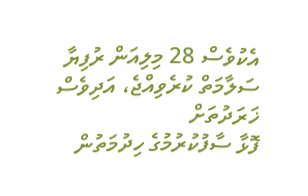އެކުވެސް 28 މިލިއަން ރުފިޔާ ސަލާމަތް ކުރެވިއްޖެ، އަދިވެސް ޚަރަދުތަށް
ފޮޅާ ސާފުކުރުމުގެ ހިދުމަތުން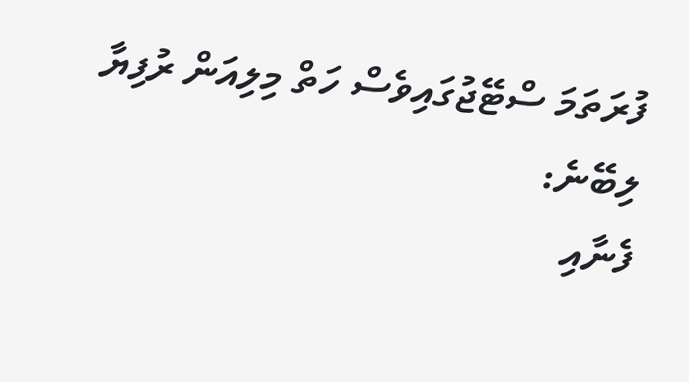ފުރަތަމަ ސްޓޭޖުގައިވެސް ހަތް މިލިއަން ރުފިޔާ ލިބޭނެ:
ފެނާއި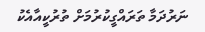ނަރުދަމާ ތަރައްގީކުރުމަށް ތުރުކީއާއެކު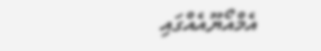އެމްއޯޔޫއެއްގައި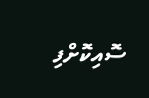ސޮއިކޮށްފި